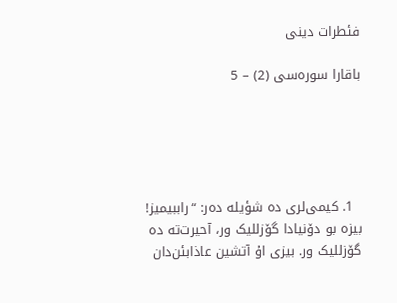فئطرات دینی

باقارا سورەسی (2) – 5





  1. کیمی‌لری دە شؤیلە دەر: “راببیمیز! بیزە بو دۆنیادا گۆزللیک ور، آحیرت‌تە دە گۆزللیک ور. بیزی اۇ آتشین عاذابئن‌دان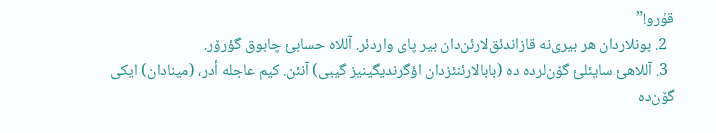قۇرو!”
  2. بونلاردان هر بیری‌نە قازاندئق‌لارئن‌دان بیر پای واردئر. آللاە حسابئ چابوق گؤرۆر.
  3. آللاهئ سایئلئ گۆن‌لردە دە (بابالارئنئزدان اؤگرندیگینیز گیبی) آنئن. کیم عاجلە أدر، (مینادان) ایکی گۆن‌دە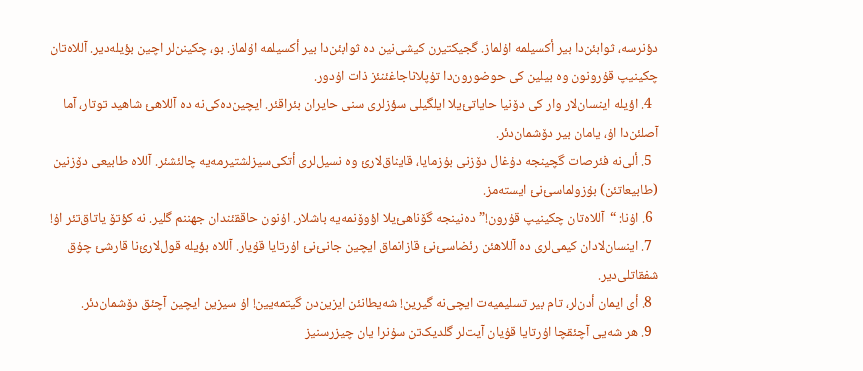دؤنرسە، ثوابئن‌دا بیر أکسیلمە اۇلماز. گجیکتیرن کیشی‌نین دە ثوابئن‌دا بیر أکسیلمە اۇلماز. بو، چکینن‌لر اچین بؤیلەدیر. آللاەتان چکینیپ قۇرونون وە بیلین کی حوضورون‌دا تۇپلاناجاغئنئز ذات اۇدور.
  4. اؤیلە اینسان‌لار وار کی دۆنیا حایاتئ‌یلا ایلگیلی سؤزلری سنی حایران بئراقئر. ایچین‌دەکی‌نە دە آللاهئ شاهید توتار، آما آصلئن‌دا اۇ، یامان بیر دۆشمان‌دئر.
  5. ألی‌نە فئرصات گچینجە دۇغال دۆزنی بۇزمایا، قایناق‌لارئ وە نسیل‌لری أتکی‌سیزلشتیرمەیە چالئشئر. آللاە طابیعی دۆزنین (طابیعاتئن) بۇزولماسئ‌نئ ایستەمز.
  6. اۇنا: “آللاەتان چکینیپ قۇرون!” دەنینجە گۆناهئ‌یلا اؤوۆنمەیە باشلار. اۇنون حاققئندان جهننم گلیر. نە کؤتۆ یاتاق‌تئر اۇ!
  7. اینسان‌لادان کیمی‌لری دە آللاهئن رئضاسئ‌نئ قازانماق ایچین جانئ‌نئ اۇرتایا قۇیار. آللاە بؤیلە قول‌لارئ‌نا قارشئ چۇق شفقاتلی‌دیر.
  8. أی ایمان أدن‌لر، تام بیر تسلیمیەت ایچی‌نە گیرین! شەیطانئن ایزین‌دن گیتمەیین! اۇ سیزین ایچین آچئق دۆشمان‌دئر.
  9. هر شەیی آچئقچا اۇرتایا قۇیان آیت‌لر گلدیک‌تن سۇنرا یان چیزرسنیز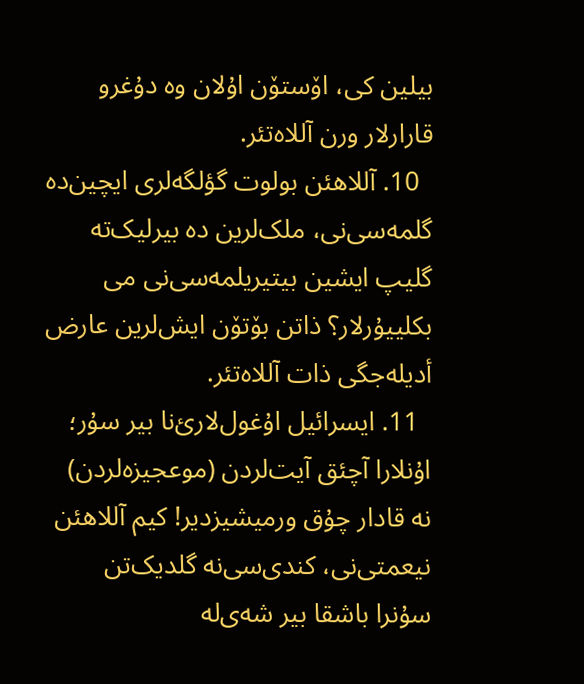بیلین کی، اۆستۆن اۇلان وە دۇغرو قارارلار ورن آللاەتئر.
  10. آللاهئن بولوت گؤلگەلری ایچین‌دە گلمەسی‌نی، ملک‌لرین دە بیرلیک‌تە گلیپ ایشین بیتیریلمەسی‌نی می بکلییۇرلار؟ ذاتن بۆتۆن ایش‌لرین عارض أدیلەجگی ذات آللاەتئر.
  11. ایسرائیل اۇغول‌لارئ‌نا بیر سۇر؛ اۇنلارا آچئق آیت‌لردن (موعجیزەلردن) نە قادار چۇق ورمیشیزدیر! کیم آللاهئن نیعمتی‌نی، کندی‌سی‌نە گلدیک‌تن سۇنرا باشقا بیر شەی‌لە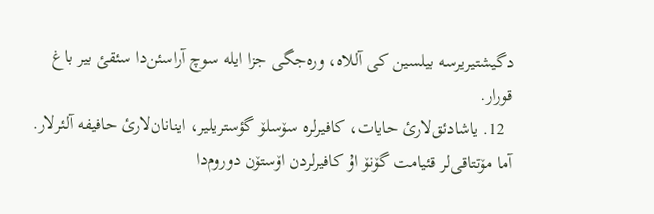دگیشتیریرسە بیلسین کی آللاە، ورەجگی جزا ایلە سوچ آراسئن‌دا سئقئ بیر باغ قورار.
  12. یاشادئق‌لارئ حایات، کافیرلرە سۆسلۆ گؤستریلیر، اینانان‌لارئ حافیفە آلئرلار. آما مۆتتاقی‌لر قئیامت گۆنۆ اۇ کافیرلردن اۆستۆن دوروم‌دا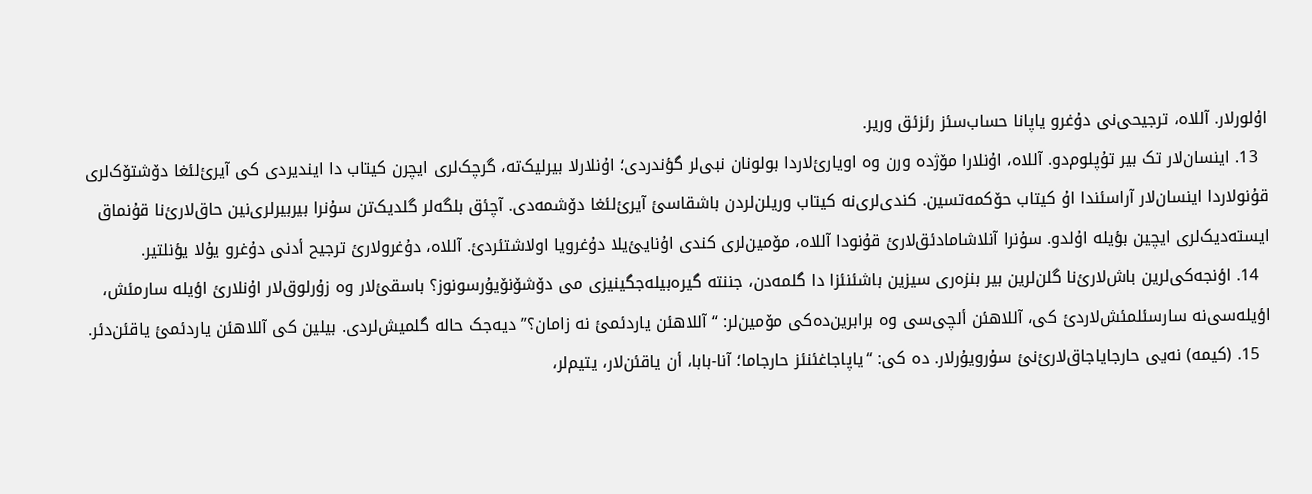اۇلورلار. آللاە، ترجیحی‌نی دۇغرو یاپانا حساب‌سئز رئزئق وریر.
  13. اینسان‌لار تک بیر تۇپلوم‌دو. آللاە، اۇنلارا مۆژدە ورن وە اویارئ‌لاردا بولونان نبی‌لر گؤندردی؛ اۇنلارلا بیرلیک‌تە، گرچک‌لری ایچرن کیتاب دا ایندیردی کی آیرئ‌لئغا دۆشتۆک‌لری قۇنولاردا اینسان‌لار آراسئندا اۇ کیتاب حۆکمەتسین. کندی‌لری‌نە کیتاب وریلن‌لردن باشقاسئ آیرئ‌لئغا دۆشمەدی. آچئق بلگەلر گلدیک‌تن سۇنرا بیربیرلری‌نین حاق‌لارئ‌نا قۇنماق ایستەدیک‌لری ایچین بؤیلە اۇلدو. سۇنرا آنلاشامادئق‌لارئ قۇنودا آللاە، مۆمین‌لری کندی اۇنایئ‌یلا دۇغرویا اولاشتئردئ. آللاە، دۇغرولارئ ترجیح أدنی دۇغرو یۇلا یؤنلتیر.
  14. اؤنجەکی‌لرین باش‌لارئ‌نا گلن‌لرین بیر بنزەری سیزین باشئنئزا دا گلمەدن، جننتە گیرەبیلەجگینیزی می دۆشۆنۆیۇرسونوز؟ باسقئ‌لار وە زۇرلوق‌لار اۇنلارئ اؤیلە سارمئش، اؤیلەسی‌نە سارسئلمئش‌لاردئ کی، آللاهئن ألچی‌سی وە برابرین‌دەکی مۆمین‌لر: “آللاهئن یاردئمئ نە زامان؟” دیەجک حالە گلمیش‌لردی. بیلین کی آللاهئن یاردئمئ یاقئن‌دئر.
  15. (کیمە) نەیی حارجایاجاق‌لارئ‌نئ سۇرویۇرلار. دە کی: “یاپاجاغئنئز حارجاما؛ آنا-بابا، أن یاقئن‌لار، یتیم‌لر،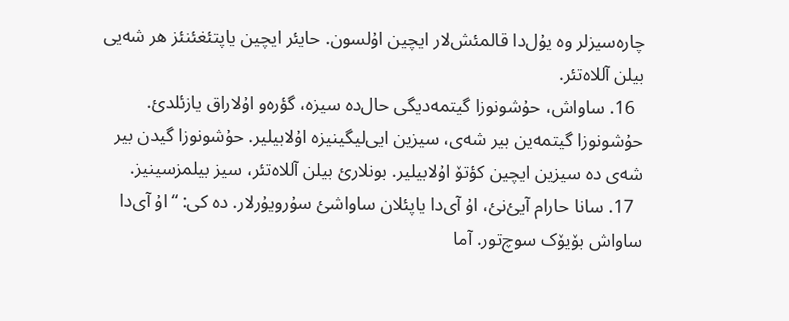چارەسیزلر وە یۇل‌دا قالمئش‌لار ایچین اۇلسون. حایئر ایچین یاپتئغئنئز هر شەیی بیلن آللاەتئر.
  16. ساواش، حۇشونوزا گیتمەدیگی حال‌دە سیزە، گؤرەو اۇلاراق یازئلدئ. حۇشونوزا گیتمەین بیر شەی، سیزین ایی‌لیگینیزە اۇلابیلیر. حۇشونوزا گیدن بیر شەی دە سیزین ایچین کؤتۆ اۇلابیلیر. بونلارئ بیلن آللاەتئر، سیز بیلمزسینیز.
  17. سانا حارام آیئ‌نئ، اۇ آی‌دا یاپئلان ساواشئ سۇرویۇرلار. دە کی: “اۇ آی‌دا ساواش بۆیۆک سوچ‌تور. آما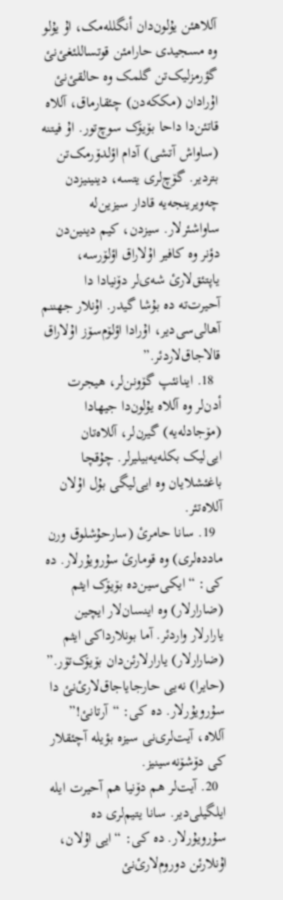آللاهئن یۇلون‌دان أنگللەمک، اۇ یۇلو وە مسجیدی حارامئن قوتساللئغئ‌نئ گؤرمزلیک‌تن گلمک وە حالقئ‌نئ اۇرادان (مککەدن) چئقارماق، آللاە قاتئن‌دا داحا بۆیۆک سوچ‌تور. اۇ فیتنە (ساواش آتشی) آدام اؤلدۆرمک‌تن بتردیر. گۆچ‌لری یتسە، دینینیزدن چەویرینجەیە قادار سیزین‌لە ساواشئرلار. سیزدن، کیم دینین‌دن دؤنر وە کافیر اۇلاراق اؤلۆرسە، یاپتئق‌لارئ شەی‌لر دۆنیادا دا آحیرت‌تە دە بۇشا گیدر. اۇنلار جهننم آهالی‌سی‌دیر، اۇرادا اؤلۆم‌سۆز اۇلاراق قالاجاق‌لاردئر.”
  18. اینانئپ گۆونن‌لر، هیجرت أدن‌لر وە آللاە یۇلون‌دا جیهادا (مۆجادلەیە) گیرن‌لر، آللاەتان ایی‌لیک بکلەیەبیلیرلر. چۇقچا باغئشلایان وە ایی‌لیگی بۇل اۇلان آللاەتئر.
  19. سانا حامرئ (سارحۇشلوق ورن ماددەلری) وە قومارئ سۇرویۇرلار. دە کی: “ایکی‌سین‌دە بۆیۆک ایثم (ضارارلار) وە اینسان‌لار ایچین یارارلار واردئر. آما بونلارداکی ایثم (ضارارلار) یارارلارئن‌دان بۆیۆک‌تۆر.” (حایرا) نەیی حارجایاجاق‌لارئ‌نئ دا سۇرویۇرلار. دە کی: “آرتانئ!” آللاە، آیت‌لری‌نی سیزە بؤیلە آچئقلار کی دۆشۆنەسینیز.
  20. آیت‌لر هم دۆنیا هم آحیرت ایلە ایلگیلی‌دیر. سانا یتیم‌لری دە سۇرویۇرلار. دە کی: “ایی اۇلان، اۇنلارئن دوروم‌لارئ‌نئ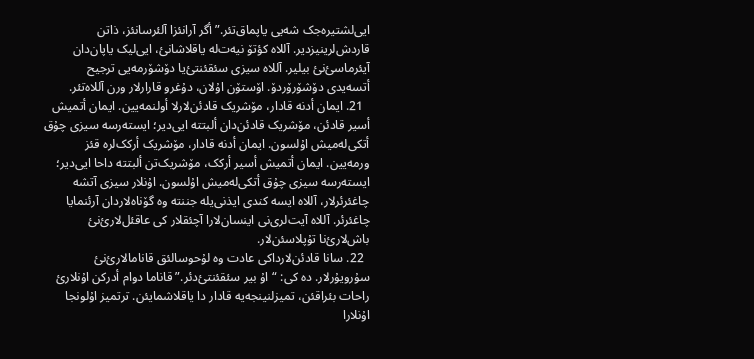ایی‌لشتیرەجک شەیی یاپماق‌تئر.” أگر آرانئزا آلئرسانئز، ذاتن قاردش‌لرینیزدیر. آللاە کؤتۆ نیەت‌لە یاقلاشانئ، ایی‌لیک یاپان‌دان آیئرماسئ‌نئ بیلیر. آللاە سیزی سئقئنتئ‌یا دۆشۆرمەیی ترجیح أتسەیدی دۆشۆرۆردۆ. اۆستۆن اۇلان، دۇغرو قارارلار ورن آللاەتئر.
  21. ایمان أدنە قادار، مۆشریک قادئن‌لارلا أولنمەیین. ایمان أتمیش أسیر قادئن، مۆشریک قادئن‌دان ألبتتە ایی‌دیر؛ ایستەرسە سیزی چۇق أتکی‌لەمیش اۇلسون. ایمان أدنە قادار، مۆشریک أرکک‌لرە قئز ورمەیین. ایمان أتمیش أسیر أرکک، مۆشریک‌تن ألبتتە داحا ایی‌دیر؛ ایستەرسە سیزی چۇق أتکی‌لەمیش اۇلسون. اۇنلار سیزی آتشە چاغئرئرلار، آللاە ایسە کندی ایذنی‌یلە جننتە وە گۆناەلاردان آرئنمایا چاغئرئر. آللاە آیت‌لری‌نی اینسان‌لارا آچئقلار کی عاقئل‌لارئ‌نئ باش‌لارئ‌نا تۇپلاسئن‌لار.
  22. سانا قادئن‌لارداکی عادت وە لۇحوسالئق قانامالارئ‌نئ سۇرویۇرلار. دە کی: “اۇ بیر سئقئنتئ‌دئر.” قاناما دوام أدرکن اۇنلارئ راحات بئراقئن، تمیزلنینجەیە قادار دا یاقلاشمایئن. ترتمیز اۇلونجا اۇنلارا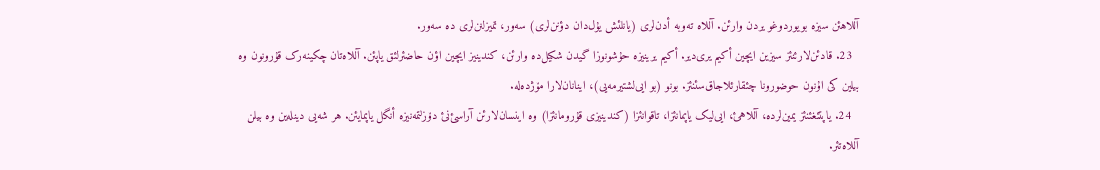آللاهئن سیزە بویوردوغو یردن وارئن. آللاە تەوبە أدن‌لری (یانلئش یۇل‌دان دؤنن‌لری) سەور، تمیزلنن‌لری دە سەور.
  23. قادئن‌لارئنئز سیزین ایچین أکیم یری‌دیر. أکیم یرینیزە حۇشونوزا گیدن شکیل‌دە وارئن، کندینیز ایچین اؤن حاضئرلئق یاپئن. آللاەتان چکینەرک قۇرونون وە بیلین کی اۇنون حوضورونا چئقارئلاجاق‌سئنئز. بونو (بو ایی‌لشتیرمەیی)، اینانان‌لارا مۆژدەلە.
  24. یاپتئغئنئز یمین‌لردە، آللاهئ، ایی‌لیک یاپمانئزا، تاقوانئزا (کندینیزی قۇرومانئزا) وە اینسان‌لارئن آراسئ‌نئ دۆزلتمەنیزە أنگل یاپمایئن. هر شەیی دینلەین وە بیلن آللاەتئر.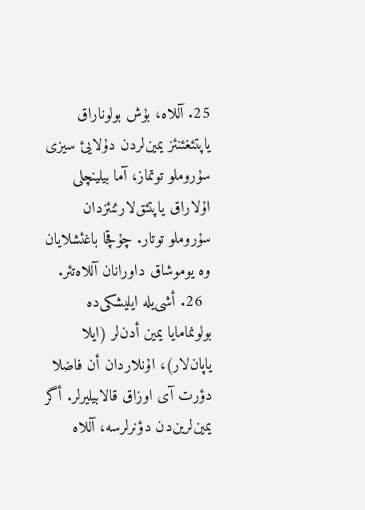25. آللاە، بۇش بولوناراق یاپتئغئنئز یمین‌لردن دۇلایئ سیزی سۇروملو توتماز، آما بیلینچلی اۇلاراق یاپتئق‌لارئنئزدان سۇروملو توتار. چۇقچا باغئشلایان وە یوموشاق داورانان آللاەتئر.
  26. أشی‌یلە ایلیشکی‌دە بولونمامایا یمین أدن‌لر (ایلا یاپان‌لار)، اۇنلاردان أن فاضلا دؤرت آی اوزاق قالابیلیرلر. أگر یمین‌لرین‌دن دؤنرلرسە، آللاە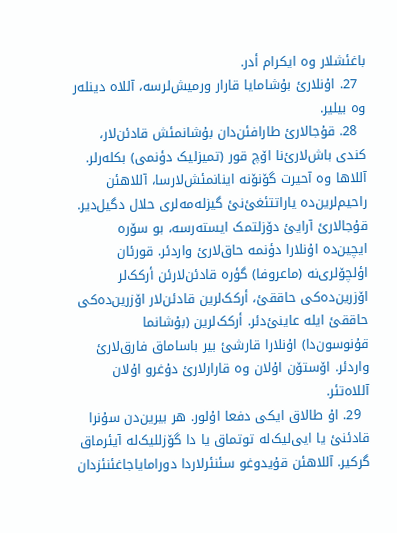باغئشلار وە ایکرام أدر.
  27. اۇنلارئ بۇشامایا قارار ورمیش‌لرسە، آللاە دینلەر وە بیلیر.
  28. قۇجالارئ طارافئن‌دان بۇشانمئش قادئن‌لار، کندی باش‌لارئ‌نا اۆچ قور (تمیزلیک دؤنمی) بکلەرلر. آللاها وە آحیرت گۆنۆنە اینانمئش‌لارسا، آللاهئن راحیم‌لرین‌دە یاراتتئغئ‌نئ گیزلەمەلری حلال دگیل‌دیر. قۇجالارئ آرایئ دۆزلتمک ایستەرسە، بو سۆرە ایچین‌دە اۇنلارا دؤنمە حاق‌لارئ واردئر. قورئان اؤلچۆلری‌نە (ماعروفا) گؤرە قادئن‌لارئن أرکک‌لر اۆزرین‌دەکی حاققئ، أرکک‌لرین قادئن‌لار اۆزرین‌دەکی حاققئ ایلە عاینئ‌دئر. أرکک‌لرین (بۇشانما قۇنوسون‌دا) اۇنلارا قارشئ بیر باساماق فارق‌لارئ واردئر. اۆستۆن اۇلان وە قارارلارئ دۇغرو اۇلان آللاەتئر.
  29. اۇ طالاق ایکی دفعا اۇلور. هر بیرین‌دن سۇنرا قادئنئ یا ایی‌لیک‌لە توتماق یا دا گۆزللیک‌لە آیئرماق گرکیر. آللاهئن قۇیدوغو سئنئرلاردا دورامایاجاغئنئزدان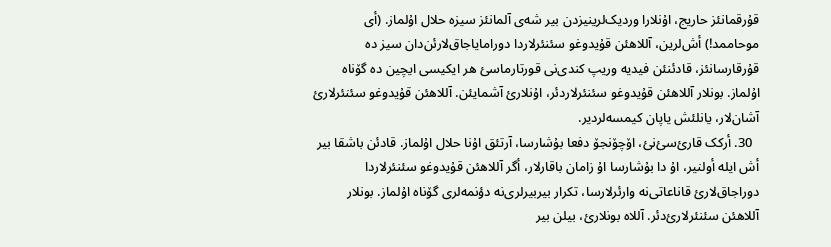قۇرقمانئز حاریج، اۇنلارا وردیک‌لرینیزدن بیر شەی آلمانئز سیزە حلال اۇلماز. (أی موحاممد!) أش‌لرین، آللاهئن قۇیدوغو سئنئرلاردا دورامایاجاق‌لارئن‌دان سیز دە قۇرقارسانئز، قادئنئن فیدیە وریپ کندی‌نی قورتارماسئ هر ایکیسی ایچین دە گۆناە اۇلماز. بونلار آللاهئن قۇیدوغو سئنئرلاردئر، اۇنلارئ آشمایئن. آللاهئن قۇیدوغو سئنئرلارئ آشان‌لار، یانلئش یاپان کیمسەلردیر.
  30. أرکک قارئ‌سئ‌نئ، اۆچۆنجۆ دفعا بۇشارسا، آرتئق اۇنا حلال اۇلماز. قادئن باشقا بیر أش ایلە أولنیر، اۇ دا بۇشارسا اۇ زامان باقارلار، أگر آللاهئن قۇیدوغو سئنئرلاردا دوراجاق‌لارئ قاناعاتی‌نە وارئرلارسا، تکرار بیربیرلری‌نە دؤنمەلری گۆناە اۇلماز. بونلار آللاهئن سئنئرلارئ‌دئر. آللاە بونلارئ، بیلن بیر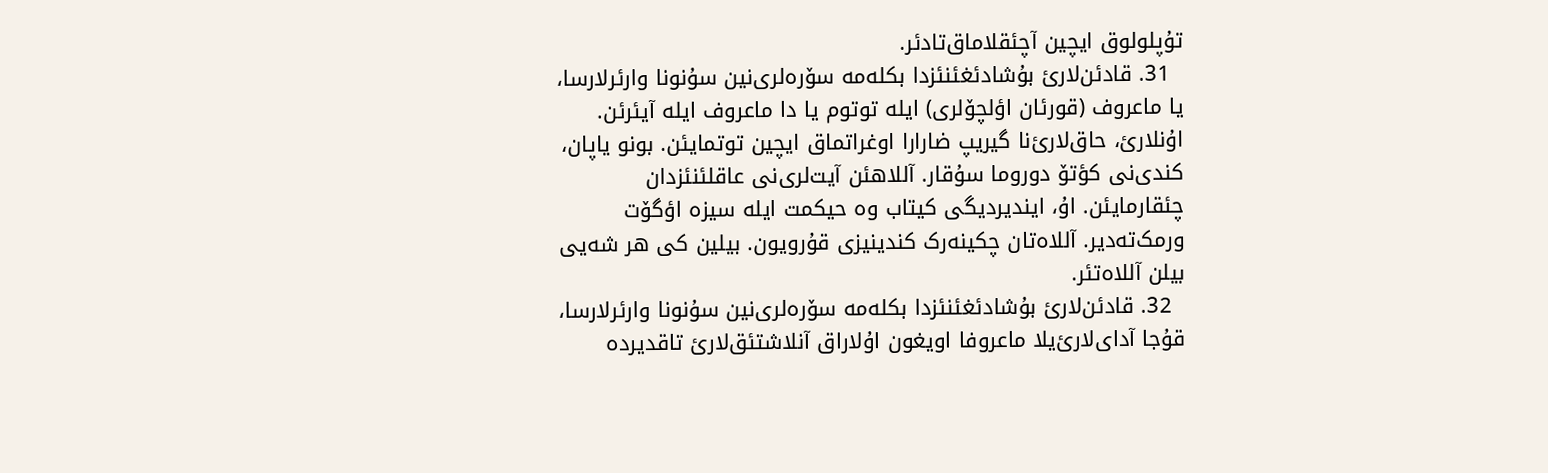تۇپلولوق ایچین آچئقلاماق‌تادئر.
  31. قادئن‌لارئ بۇشادئغئنئزدا بکلەمە سۆرەلری‌نین سۇنونا وارئرلارسا، یا ماعروف (قورئان اؤلچۆلری) ایلە توتوم یا دا ماعروف ایلە آیئرئن. اۇنلارئ، حاق‌لارئ‌نا گیریپ ضارارا اوغراتماق ایچین توتمایئن. بونو یاپان، کندی‌نی کؤتۆ دوروما سۇقار. آللاهئن آیت‌لری‌نی عاقلئنئزدان چئقارمایئن. اۇ، ایندیردیگی کیتاب وە حیکمت ایلە سیزە اؤگۆت ورمک‌تەدیر. آللاەتان چکینەرک کندینیزی قۇرویون. بیلین کی هر شەیی بیلن آللاەتئر.
  32. قادئن‌لارئ بۇشادئغئنئزدا بکلەمە سۆرەلری‌نین سۇنونا وارئرلارسا، قۇجا آدای‌لارئ‌یلا ماعروفا اویغون اۇلاراق آنلاشتئق‌لارئ تاقدیردە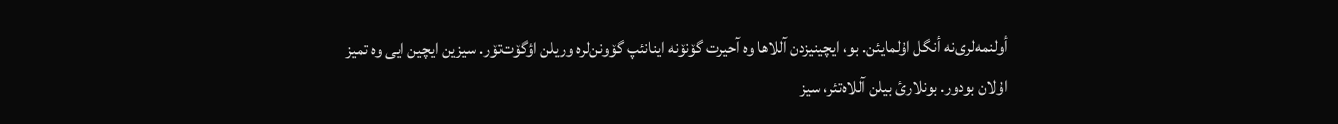أولنمەلری‌نە أنگل اۇلمایئن. بو، ایچینیزدن آللاها وە آحیرت گۆنۆنە اینانئپ گۆونن‌لرە وریلن اؤگۆت‌تۆر. سیزین ایچین ایی وە تمیز اۇلان بودور. بونلارئ بیلن آللاەتئر، سیز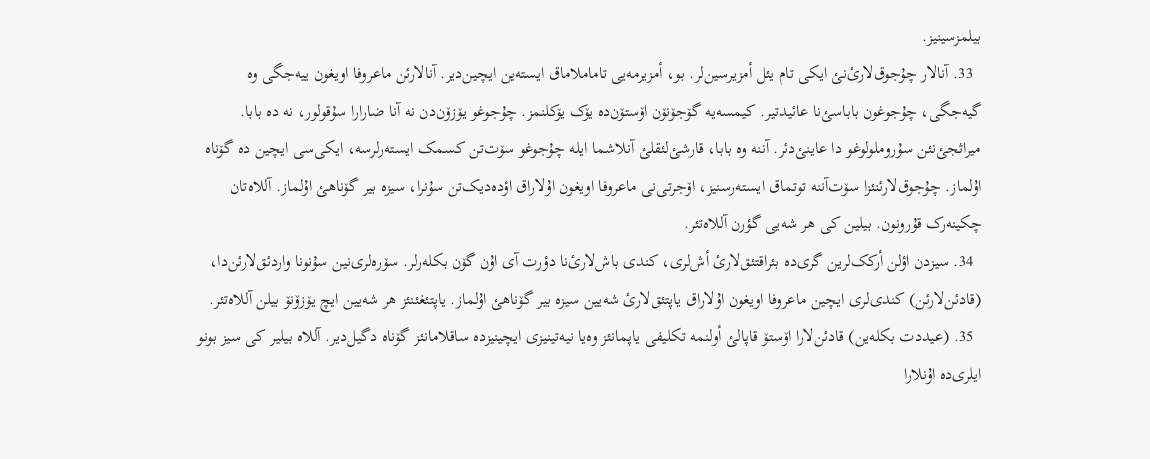بیلمزسینیز.
  33. آنالار چۇجوق‌لارئ‌نئ ایکی تام یئل أمزیرسین‌لر. بو، أمزیرمەیی تاماملاماق ایستەین ایچین‌دیر. آنالارئن ماعروفا اویغون ییەجگی وە گیەجگی، چۇجوغون باباسئ‌نا عائیدتیر. کیمسەیە گۆجۆنۆن اۆستۆن‌دە یۆک یۆکلنمز. چۇجوغو یۆزۆن‌دن نە آنا ضارارا سۇقولور، نە دە بابا. میراثجئ‌نئن سۇروملولوغو دا عاینئ‌دئر. آننە وە بابا، قارشئ‌لئقلئ آنلاشما ایلە چۇجوغو سۆت‌تن کسمک ایستەرلرسە، ایکی‌سی ایچین دە گۆناە اۇلماز. چۇجوق‌لارئنئزا سۆت‌آننە توتماق ایستەرسنیز، اۆجرتی‌نی ماعروفا اویغون اۇلاراق اؤدەدیک‌تن سۇنرا، سیزە بیر گۆناهئ اۇلماز. آللاەتان چکینەرک قۇرونون. بیلین کی هر شەیی گؤرن آللاەتئر.
  34. سیزدن اؤلن أرکک‌لرین گری‌دە بئراقتئق‌لارئ أش‌لری، کندی باش‌لارئ‌نا دؤرت آی اۇن گۆن بکلەرلر. سۆرەلری‌نین سۇنونا واردئق‌لارئن‌دا، (قادئن‌لارئن) کندی‌لری ایچین ماعروفا اویغون اۇلاراق یاپتئق‌لارئ شەیین سیزە بیر گۆناهئ اۇلماز. یاپتئغئنئز هر شەیین ایچ یۆزۆنۆ بیلن آللاەتئر.
  35. (عیددت بکلەین) قادئن‌لارا اۆستۆ قاپالئ أولنمە تکلیفی یاپمانئز وەیا نیەتینیزی ایچینیزدە ساقلامانئز گۆناە دگیل‌دیر. آللاە بیلیر کی سیز بونو ایلری‌دە اۇنلارا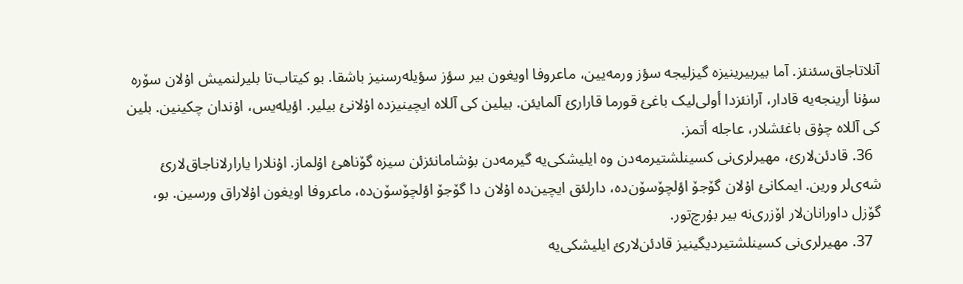آنلاتاجاق‌سئنئز. آما بیربیرینیزە گیزلیجە سؤز ورمەیین، ماعروفا اویغون بیر سؤز سؤیلەرسنیز باشقا. بو کیتاب‌تا بلیرلنمیش اۇلان سۆرە سۇنا أرینجەیە قادار، آرانئزدا أولی‌لیک باغئ قورما قارارئ آلمایئن. بیلین کی آللاە ایچینیزدە اۇلانئ بیلیر. اؤیلەیس، اۇندان چکینین. بلین کی آللاە چۇق باغئشلار، عاجلە أتمز.
  36. قادئن‌لارئ، مهیرلری‌نی کسینلشتیرمەدن وە ایلیشکی‌یە گیرمەدن بۇشامانئزئن سیزە گۆناهئ اۇلماز. اۇنلارا یارارلاناجاق‌لارئ شەی‌لر ورین. ایمکانئ اۇلان گۆجۆ اؤلچۆسۆن‌دە، دارلئق ایچین‌دە اۇلان دا گۆجۆ اؤلچۆسۆن‌دە، ماعروفا اویغون اۇلاراق ورسین. بو، گۆزل داورانان‌لار اۆزری‌نە بیر بۇرچ‌تور.
  37. مهیرلری‌نی کسینلشتیردیگینیز قادئن‌لارئ ایلیشکی‌یە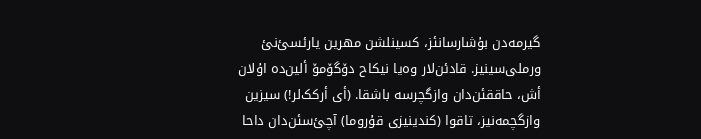گیرمەدن بۇشارسانئز، کسینلشن مهرین یارئسئ‌نئ ورملی‌سینیز. قادئن‌لار وەیا نیکاح دۆگۆمۆ ألین‌دە اۇلان أش، حاققئن‌دان وازگچرسە باشقا. (أی أرکک‌لر!) سیزین وازگچمەنیز، تاقوا (کندینیزی قۇروما) آچئ‌سئن‌دان داحا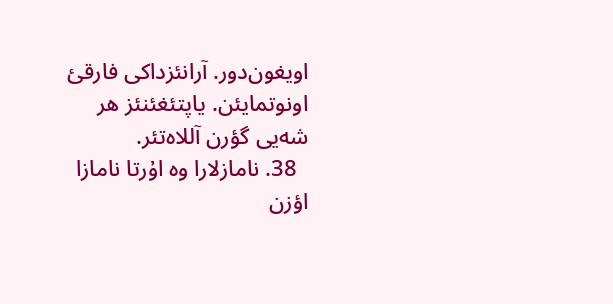اویغون‌دور. آرانئزداکی فارقئ اونوتمایئن. یاپتئغئنئز هر شەیی گؤرن آللاەتئر.
  38. نامازلارا وە اۇرتا نامازا اؤزن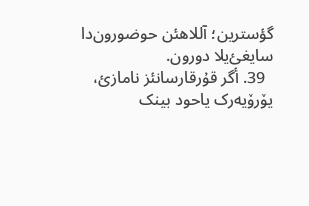گؤسترین؛ آللاهئن حوضورون‌دا سایغئ‌یلا دورون.
  39. أگر قۇرقارسانئز نامازئ، یۆرۆیەرک یاحود بینک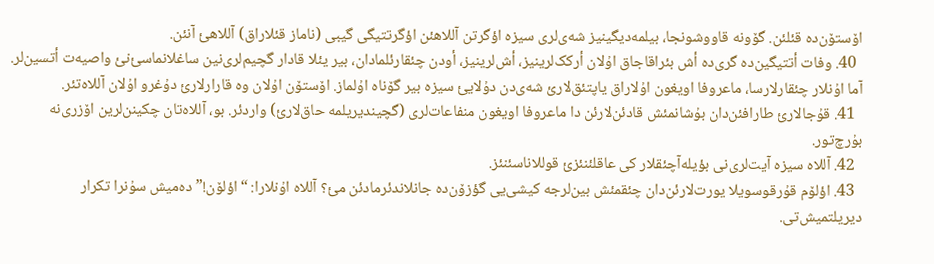اۆستۆن‌دە قئلئن. گۆونە قاووشونجا، بیلمەدیگینیز شەی‌لری سیزە اؤگرتن آللاهئن اؤگرتتیگی گیبی (ناماز قئلاراق) آللاهئ آنئن.
  40. وفات أتتیگین‌دە گری‌دە أش بئراقاجاق اۇلان أرکک‌لرینیز، أش‌لرینیز، أودن چئقارئلمادان، بیر یئلا قادار گچیم‌لری‌نین ساغلانماسئ‌نئ واصیەت أتسین‌لر. آما اۇنلار چئقارلارسا، ماعروفا اویغون اۇلاراق یاپتئق‌لارئ شەی‌دن دۇلایئ سیزە بیر گۆناە اۇلماز. اۆستۆن اۇلان وە قارارلارئ دۇغرو اۇلان آللاەتئر.
  41. قۇجالارئ طارافئن‌دان بۇشانمئش قادئن‌لارئن دا ماعروفا اویغون منفاعات‌لری (گچیندیریلمە حاق‌لارئ) واردئر. بو، آللاەتان چکینن‌لرین اۆزری‌نە بۇرچ‌تور.
  42. آللاە سیزە آیت‌لری‌نی بؤیلەآچئقلار کی عاقلئنئزئ قوللاناسئنئز.
  43. اؤلۆم قۇرقوسویلا یورت‌لارئن‌دان چئقمئش بین‌لرجە کیشی‌یی گؤزۆن‌دە جانلاندئرمادئن مئ؟ آللاە اۇنلارا: “اؤلۆن!” دەمیش سۇنرا تکرار دیریلتمیش‌تی.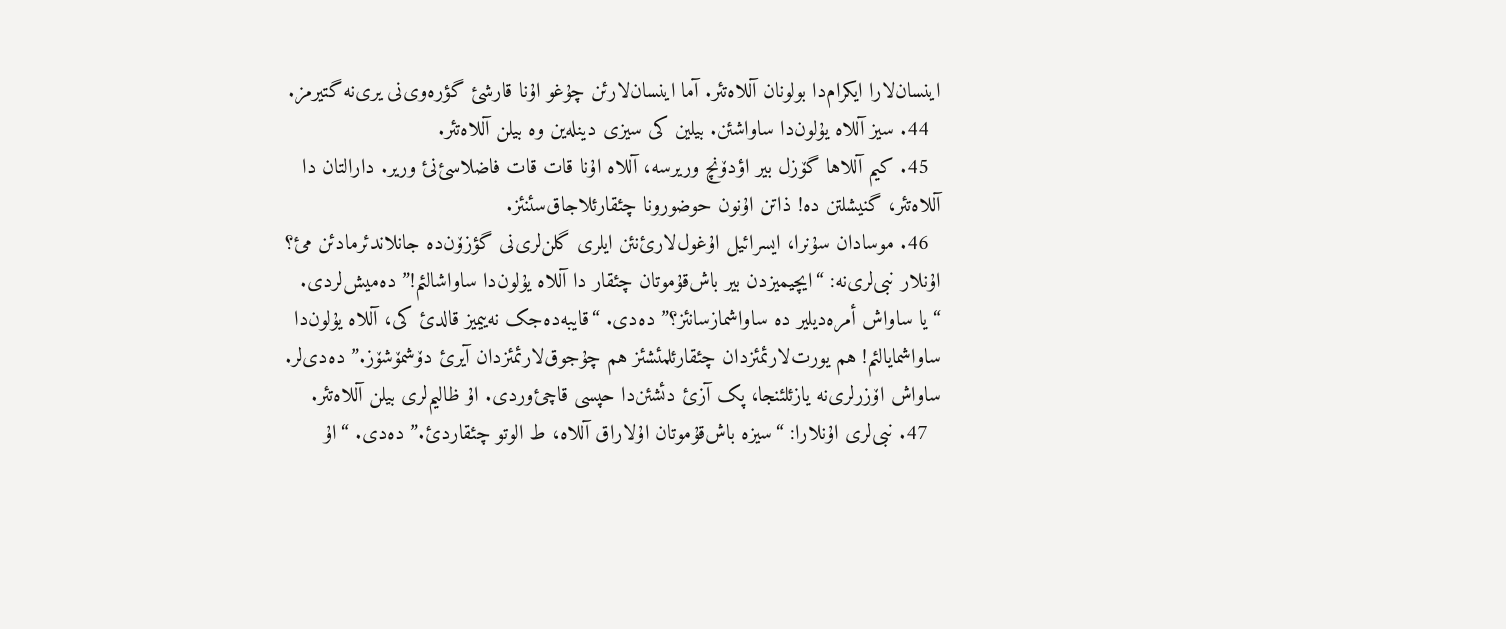اینسان‌لارا ایکرام‌دا بولونان آللاەتئر. آما اینسان‌لارئن چۇغو اۇنا قارشئ گؤرەوی‌نی یری‌نە گتیرمز.
  44. سیز آللاە یۇلون‌دا ساواشئن. بیلین کی سیزی دینلەین وە بیلن آللاەتئر.
  45. کیم آللاها گۆزل بیر اؤدۆنچ وریرسە، آللاە اۇنا قات قات فاضلاسئ‌نئ وریر. دارالتان دا آللاەتئر، گنیشلتن دە! ذاتن اۇنون حوضورونا چئقارئلاجاق‌سئنئز.
  46. موسادان سۇنرا، ایسرائیل اۇغول‌لارئ‌نئن ایلری گلن‌لری‌نی گؤزۆن‌دە جانلاندئرمادئن مئ؟ اۇنلار نبی‌لری‌نە: “ایچیمیزدن بیر باش‌قۇموتان چئقار دا آللاە یۇلون‌دا ساواشالئم!” دەمیش‌لردی. “یا ساواش أمرەدیلیر دە ساواشمازسانئز؟” دەدی. “قایبەدەجک نەییمیز قالدئ کی، آللاە یۇلون‌دا ساواشمایالئم! هم یورت‌لارئمئزدان چئقارئلمئشئز هم چۇجوق‌لارئمئزدان آیرئ دۆشمۆشۆز.” دەدی‌لر. ساواش اۆزرلری‌نە یازئلئنجا، پک آزئ دئشئن‌دا حپسی قاچئ‌وردی. اۇ ظالیم‌لری بیلن آللاەتئر.
  47. نبی‌لری اۇنلارا: “سیزە باش‌قۇموتان اۇلاراق آللاە، ط الوتو چئقاردئ.” دەدی. “اۇ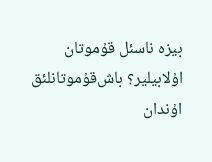بیزە ناسئل قۇموتان اۇلابیلیر؟ باش‌قۇموتانلئق اۇندان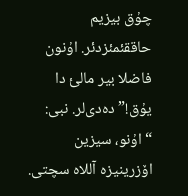چۇق بیزیم حاققئمئزدئر. اۇنون فاضلا بیر مالئ دا یۇق!” دەدی‌لر. نبی: “اۇنو، سیزین اۆزرینیزە آللاە سچتی.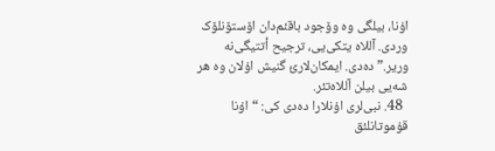اۇنا، بیلگی وە وۆجود باقئم‌دان اۆستۆنلۆک وردی. آللاە یتکی‌یی، ترجیح أتتیگی‌نە وریر.” دەدی. ایمکان‌لارئ گنیش اۇلان وە هر شەیی بیلن آللاەتئر.
  48. نبی‌لری اۇنلارا دەدی کی: “اۇنا قۇموتانلئق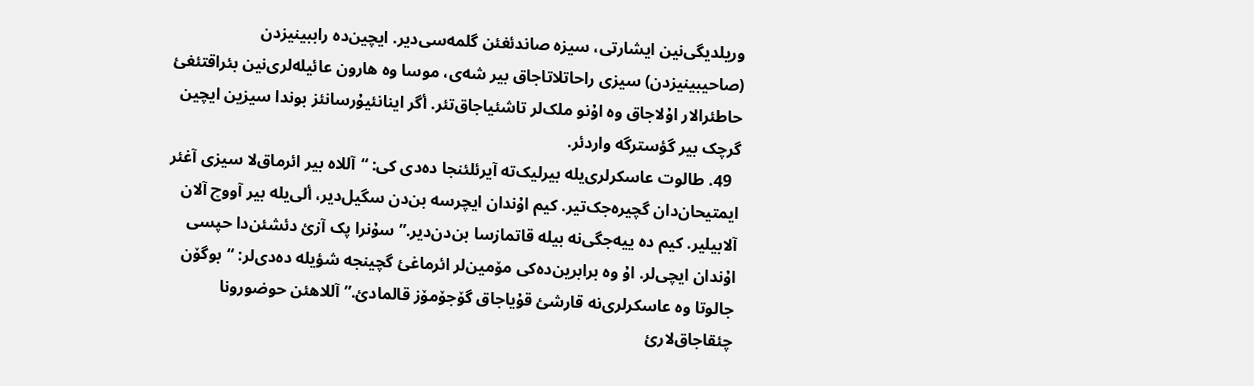وریلدیگی‌نین ایشارتی، سیزە صاندئغئن گلمەسی‌دیر. ایچین‌دە راببینیزدن (صاحیبینیزدن) سیزی راحاتلاتاجاق بیر شەی، موسا وە هارون عائیلەلری‌نین بئراقتئغئ حاطئرالار اۇلاجاق وە اۇنو ملک‌لر تاشئیاجاق‌تئر. أگر اینانئیۇرسانئز بوندا سیزین ایچین گرچک بیر گؤسترگە واردئر.
  49. طالوت عاسکرلری‌یلە بیرلیک‌تە آیرئلئنجا دەدی کی: “آللاە بیر ائرماق‌لا سیزی آغئر ایمتیحان‌دان گچیرەجک‌تیر. کیم اۇندان ایچرسە بن‌دن سگیل‌دیر، ألی‌یلە بیر آووچ آلان آلابیلیر. کیم دە ییەجگی‌نە بیلە قاتمازسا بن‌دن‌دیر.” سۇنرا پک آزئ دئشئن‌دا حپسی اۇندان ایچی‌لر. اۇ وە برابرین‌دەکی مۆمین‌لر ائرماغئ گچینجە شؤیلە دەدی‌لر: “بوگۆن جالوتا وە عاسکرلری‌نە قارشئ قۇیاجاق گۆجۆمۆز قالمادئ.” آللاهئن حوضورونا چئقاجاق‌لارئ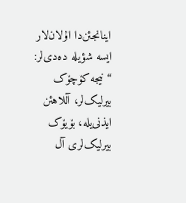اینانجئن‌دا اۇلان‌لار ایسە شؤیلە دەدی‌لر: “نیجە کۆچۆک بیرلیک‌لر، آللاهئن ایذنی‌یلە، بۆیۆک بیرلیک‌لری آل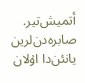أتمیش‌تیر. صابرەدن‌لرین یانئن‌دا اۇلان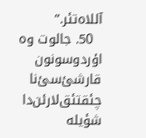آللاەتئر.”
  50. جالوت وە اۇردوسونون قارشئ‌سئ‌نا چئقتئق‌لارئن‌دا شؤیلە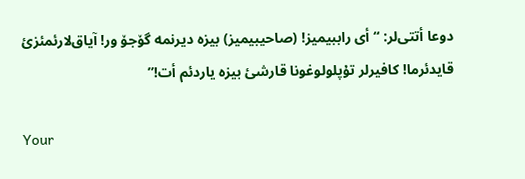دوعا أتتی‌لر: “أی راببیمیز! (صاحیبیمیز) بیزە دیرنمە گۆجۆ ور! آیاق‌لارئمئزئ قایدئرما! کافیرلر تۇپلولوغونا قارشئ بیزە یاردئم أت!”

Your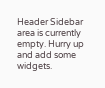Header Sidebar area is currently empty. Hurry up and add some widgets.